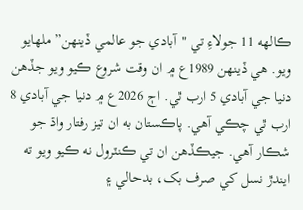ڪالهه 11 جولاءِ تي "آبادي جو عالمي ڏينهن” ملهايو ويو. هي ڏينهن 1989ع ۾ ان وقت شروع ڪيو ويو جڏهن دنيا جي آبادي 5 ارب ٿي. اڄ 2026ع ۾ دنيا جي آبادي 8 ارب ٿي چڪي آهي. پاڪستان به ان تيز رفتار واڌ جو شڪار آهي. جيڪڏهن ان تي ڪنٽرول نه ڪيو ويو ته ايندڙ نسل کي صرف بک، بدحالي ۽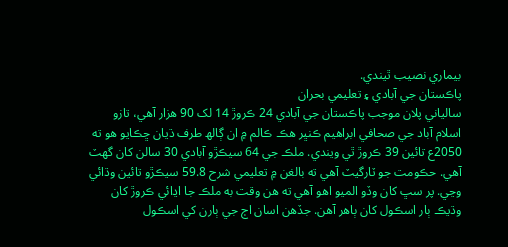بيماري نصيب ٿيندي.
پاڪستان جي آبادي ۽ تعليمي بحران
سالياني پلان موجب پاڪستان جي آبادي 24 ڪروڙ 14 لک 90 هزار آهي، تازو اسلام آباد جي صحافي ابراهيم ڪنڀر هڪ ڪالم ۾ ان ڳالھ طرف ڌيان ڇڪايو هو ته 2050ع تائين 39 ڪروڙ ٿي ويندي. ملڪ جي 64 سيڪڙو آبادي 30 سالن کان گهٽ آهي. حڪومت جو ٽارگيٽ آهي ته بالغن ۾ تعليمي شرح 59.8 سيڪڙو تائين وڌائي وڃي. پر سڀ کان وڏو الميو اهو آهي ته هن وقت به ملڪ جا اڍائي ڪروڙ کان وڌيڪ ٻار اسڪول کان ٻاهر آهن. جڏهن اسان اڄ جي ٻارن کي اسڪول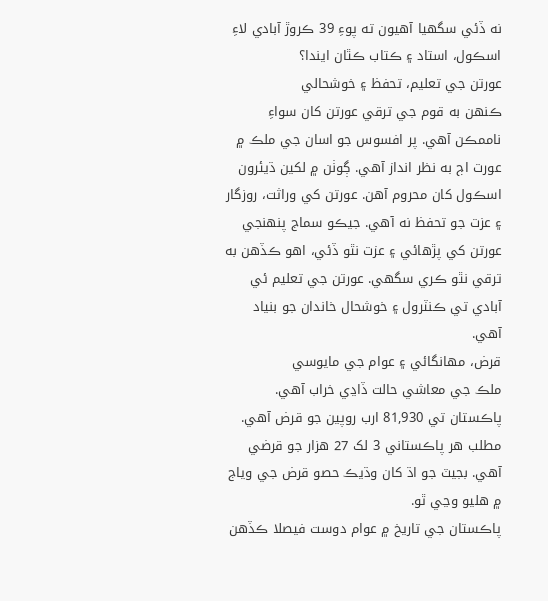نه ڏئي سگهيا آهيون ته پوءِ 39 ڪروڙ آبادي لاءِ اسڪول، استاد ۽ ڪتاب ڪٿان ايندا؟
عورتن جي تعليم، تحفظ ۽ خوشحالي
ڪنهن به قوم جي ترقي عورتن کان سواءِ ناممڪن آهي. پر افسوس جو اسان جي ملڪ ۾ عورت اڄ به نظر انداز آهي. ڳوٺن ۾ لکين ڌيئرون اسڪول کان محروم آهن. عورتن کي وراثت، روزگار ۽ عزت جو تحفظ نه آهي. جيڪو سماج پنهنجي عورتن کي پڙهائي ۽ عزت نٿو ڏئي، اهو ڪڏهن به ترقي نٿو ڪري سگهي. عورتن جي تعليم ئي آبادي تي ڪنٽرول ۽ خوشحال خاندان جو بنياد آهي.
قرض، مهانگائي ۽ عوام جي مايوسي
ملڪ جي معاشي حالت ڏاڍي خراب آهي. پاڪستان تي 81,930 ارب روپين جو قرض آهي. مطلب هر پاڪستاني 3 لک 27 هزار جو قرضي آهي. بجيٽ جو اڌ کان وڌيڪ حصو قرض جي وياج ۾ هليو وڃي ٿو.
پاڪستان جي تاريخ ۾ عوام دوست فيصلا ڪڏهن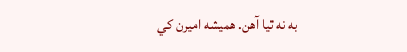به نه ٿيا آهن. هميشه اميرن کي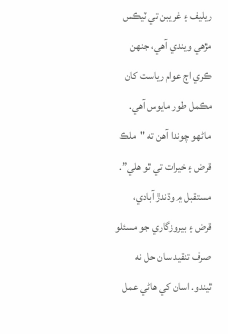ريليف ۽ غريبن تي ٽيڪس مڙهي ويندي آهي، جنهن ڪري اڄ عوام رياست کان مڪمل طور مايوس آهي. ماڻهو چوندا آهن ته "ملڪ قرض ۽ خيرات تي ٿو هلي”.
مستقبل ۾ وڌندڙ آبادي، قرض ۽ بيروزگاري جو مسئلو صرف تنقيد سان حل نه ٿيندو. اسان کي هاڻي عمل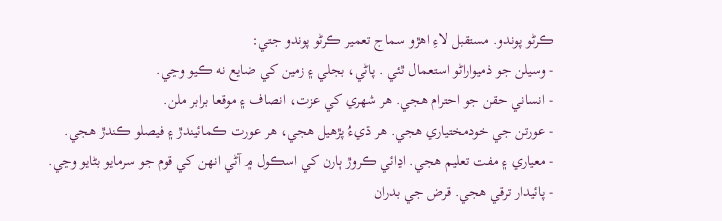ڪرڻو پوندو. مستقبل لاءِ اهڙو سماج تعمير ڪرڻو پوندو جتي:
- وسيلن جو ذميواراڻو استعمال ٿئي . پاڻي، بجلي ۽ زمين کي ضايع نه ڪيو وڃي.
- انساني حقن جو احترام هجي. هر شهري کي عزت، انصاف ۽ موقعا برابر ملن.
- عورتن جي خودمختياري هجي. هر ڌيءُ پڙهيل هجي، هر عورت ڪمائيندڙ ۽ فيصلو ڪندڙ هجي.
- معياري ۽ مفت تعليم هجي. اڍائي ڪروڙ ٻارن کي اسڪول ۾ آڻي انهن کي قوم جو سرمايو بڻايو وڃي.
- پائيدار ترقي هجي. قرض جي بدران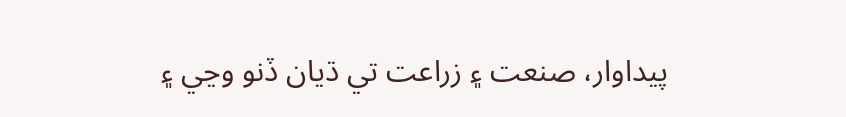پيداوار، صنعت ۽ زراعت تي ڌيان ڏنو وڃي ۽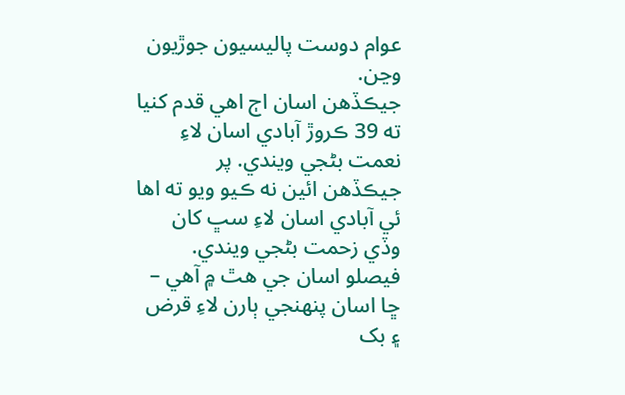عوام دوست پاليسيون جوڙيون وڃن.
جيڪڏهن اسان اڄ اهي قدم کنيا ته 39 ڪروڙ آبادي اسان لاءِ نعمت بڻجي ويندي. پر جيڪڏهن ائين نه ڪيو ويو ته اها ئي آبادي اسان لاءِ سڀ کان وڏي زحمت بڻجي ويندي. فيصلو اسان جي هٿ ۾ آهي – ڇا اسان پنهنجي ٻارن لاءِ قرض ۽ بک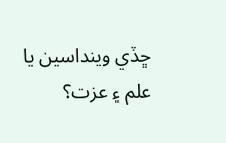ڇڏي وينداسين يا علم ۽ عزت؟